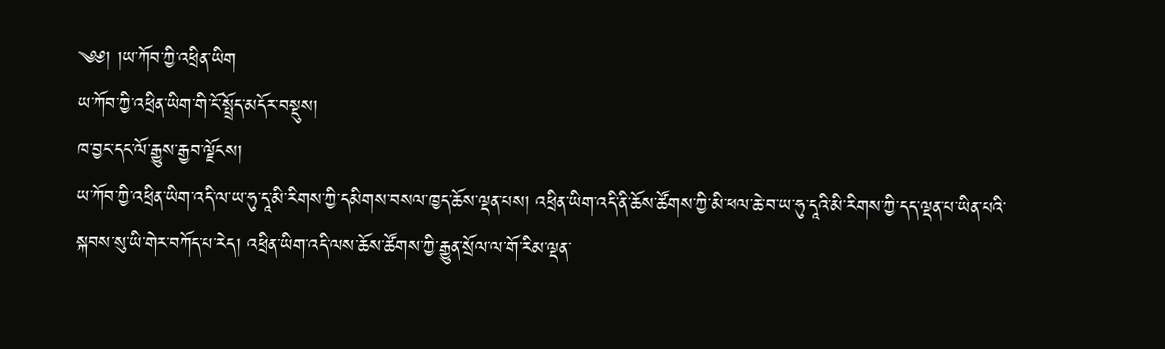༄༅། །ཡ་ཀོབ་ཀྱི་འཕྲིན་ཡིག
ཡ་ཀོབ་ཀྱི་འཕྲིན་ཡིག་གི་ངོ་སྤྲོད་མདོར་བསྡུས།
ཁ་བྱང་དང་ལོ་རྒྱུས་རྒྱབ་ལྗོངས།
ཡ་ཀོབ་ཀྱི་འཕྲིན་ཡིག་འདི་ལ་ཡ་ཧུ་དཱ་མི་རིགས་ཀྱི་དམིགས་བསལ་ཁྱད་ཆོས་ལྡན་པས། འཕྲིན་ཡིག་འདི་ནི་ཆོས་ཚོགས་ཀྱི་མི་ཕལ་ཆེ་བ་ཡ་ཧུ་དཱའི་མི་རིགས་ཀྱི་དད་ལྡན་པ་ཡིན་པའི་སྐབས་སུ་ཡི་གེར་བཀོད་པ་རེད། འཕྲིན་ཡིག་འདི་ལས་ཆོས་ཚོགས་ཀྱི་རྒྱུན་སྲོལ་ལ་གོ་རིམ་ལྡན་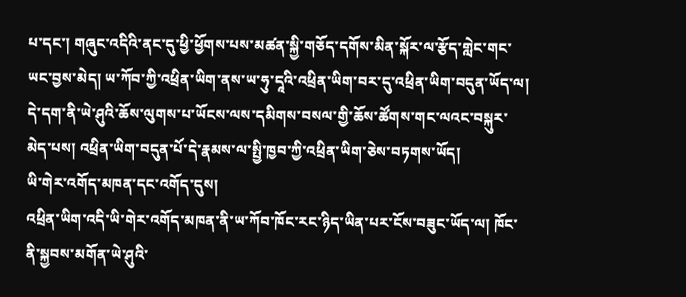པ་དང་། གཞུང་འདིའི་ནང་དུ་ཕྱི་ཕྱོགས་པས་མཚན་སྐྱི་གཅོད་དགོས་མིན་སྐོར་ལ་རྩོད་གླེང་གང་ཡང་བྱས་མེད། ཡ་ཀོབ་ཀྱི་འཕྲིན་ཡིག་ནས་ཡ་ཧུ་དཱའི་འཕྲིན་ཡིག་བར་དུ་འཕྲིན་ཡིག་བདུན་ཡོད་ལ། དེ་དག་ནི་ཡེ་ཤུའི་ཆོས་ལུགས་པ་ཡོངས་ལས་དམིགས་བསལ་གྱི་ཆོས་ཚོགས་གང་ལའང་བསྐུར་མེད་པས། འཕྲིན་ཡིག་བདུན་པོ་དེ་རྣམས་ལ་སྤྱི་ཁྱབ་ཀྱི་འཕྲིན་ཡིག་ཅེས་བཏགས་ཡོད།
ཡི་གེར་འགོད་མཁན་དང་འགོད་དུས།
འཕྲིན་ཡིག་འདི་ཡི་གེར་འགོད་མཁན་ནི་ཡ་ཀོབ་ཁོང་རང་ཉིད་ཡིན་པར་ངོས་བཟུང་ཡོད་ལ། ཁོང་ནི་སྐྱབས་མགོན་ཡེ་ཤུའི་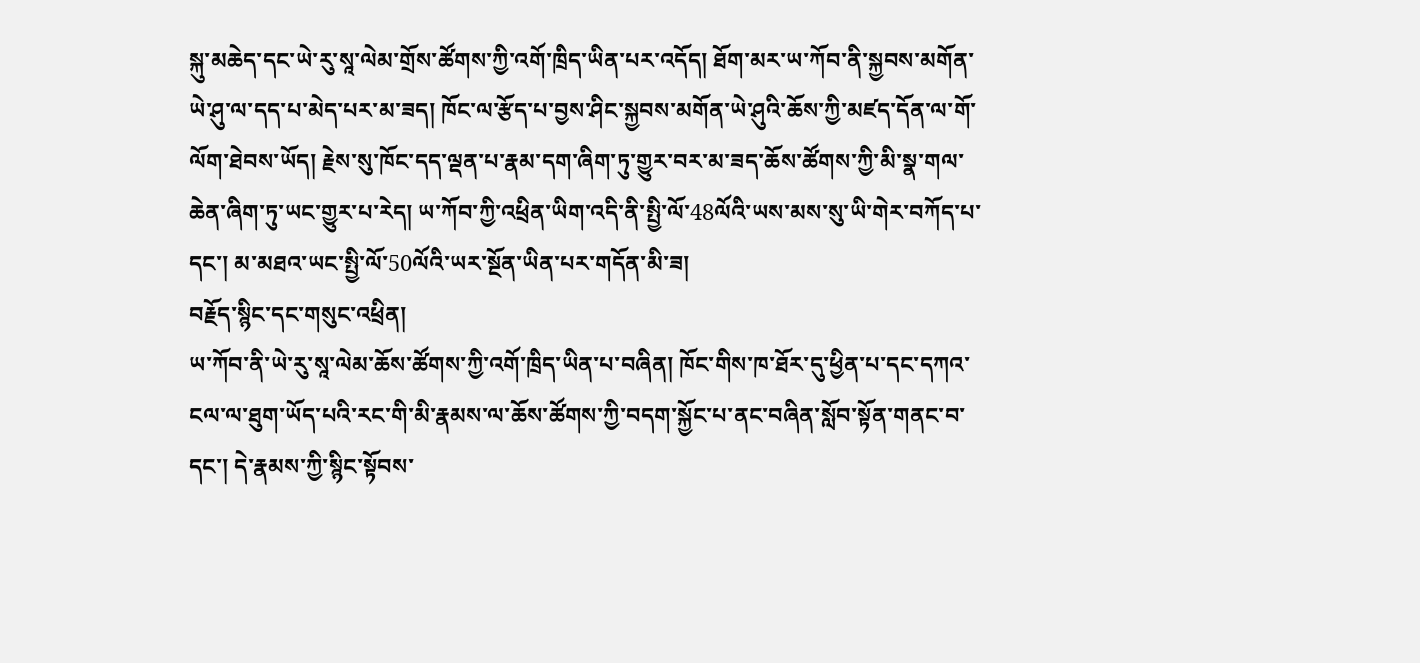སྐུ་མཆེད་དང་ཡེ་རུ་སཱ་ལེམ་གྲོས་ཚོགས་ཀྱི་འགོ་ཁྲིད་ཡིན་པར་འདོད། ཐོག་མར་ཡ་ཀོབ་ནི་སྐྱབས་མགོན་ཡེ་ཤུ་ལ་དད་པ་མེད་པར་མ་ཟད། ཁོང་ལ་རྩོད་པ་བྱས་ཤིང་སྐྱབས་མགོན་ཡེ་ཤུའི་ཆོས་ཀྱི་མཛད་དོན་ལ་གོ་ལོག་ཐེབས་ཡོད། རྗེས་སུ་ཁོང་དད་ལྡན་པ་རྣམ་དག་ཞིག་ཏུ་གྱུར་བར་མ་ཟད་ཆོས་ཚོགས་ཀྱི་མི་སྣ་གལ་ཆེན་ཞིག་ཏུ་ཡང་གྱུར་པ་རེད། ཡ་ཀོབ་ཀྱི་འཕྲིན་ཡིག་འདི་ནི་སྤྱི་ལོ་48ལོའི་ཡས་མས་སུ་ཡི་གེར་བཀོད་པ་དང་། མ་མཐའ་ཡང་སྤྱི་ལོ་50ལོའི་ཡར་སྔོན་ཡིན་པར་གདོན་མི་ཟ།
བརྗོད་སྙིང་དང་གསུང་འཕྲིན།
ཡ་ཀོབ་ནི་ཡེ་རུ་སཱ་ལེམ་ཆོས་ཚོགས་ཀྱི་འགོ་ཁྲིད་ཡིན་པ་བཞིན། ཁོང་གིས་ཁ་ཐོར་དུ་ཕྱིན་པ་དང་དཀའ་ངལ་ལ་ཐུག་ཡོད་པའི་རང་གི་མི་རྣམས་ལ་ཆོས་ཚོགས་ཀྱི་བདག་སྐྱོང་པ་ནང་བཞིན་སློབ་སྟོན་གནང་བ་དང་། དེ་རྣམས་ཀྱི་སྙིང་སྟོབས་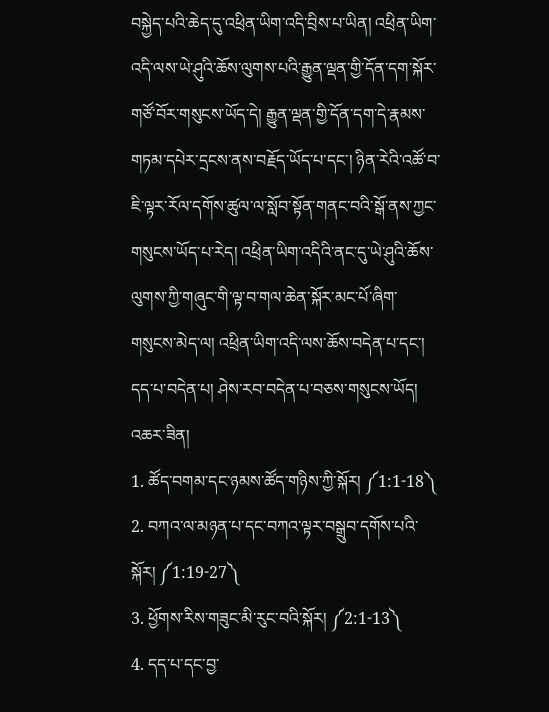བསྐྱེད་པའི་ཆེད་དུ་འཕྲིན་ཡིག་འདི་བྲིས་པ་ཡིན། འཕྲིན་ཡིག་འདི་ལས་ཡེ་ཤུའི་ཆོས་ལུགས་པའི་རྒྱུན་ལྡན་གྱི་དོན་དག་སྐོར་གཙོ་བོར་གསུངས་ཡོད་དེ། རྒྱུན་ལྡན་གྱི་དོན་དག་དེ་རྣམས་གཏམ་དཔེར་དྲངས་ནས་བརྗོད་ཡོད་པ་དང་། ཉིན་རེའི་འཚོ་བ་ཇི་ལྟར་རོལ་དགོས་ཚུལ་ལ་སློབ་སྟོན་གནང་བའི་སྒོ་ནས་ཀྱང་གསུངས་ཡོད་པ་རེད། འཕྲིན་ཡིག་འདིའི་ནང་དུ་ཡེ་ཤུའི་ཆོས་ལུགས་ཀྱི་གཞུང་གི་ལྟ་བ་གལ་ཆེན་སྐོར་མང་པོ་ཞིག་གསུངས་མེད་ལ། འཕྲིན་ཡིག་འདི་ལས་ཆོས་བདེན་པ་དང་། དད་པ་བདེན་པ། ཤེས་རབ་བདེན་པ་བཅས་གསུངས་ཡོད།
འཆར་ཟིན།
1. ཚོད་བགམ་དང་ཉམས་ཚོད་གཉིས་ཀྱི་སྐོར། ༼1:1-18༽
2. བཀའ་ལ་མཉན་པ་དང་བཀའ་ལྟར་བསྒྲུབ་དགོས་པའི་སྐོར། ༼1:19-27༽
3. ཕྱོགས་རིས་གཟུང་མི་རུང་བའི་སྐོར། ༼2:1-13༽
4. དད་པ་དང་བྱ་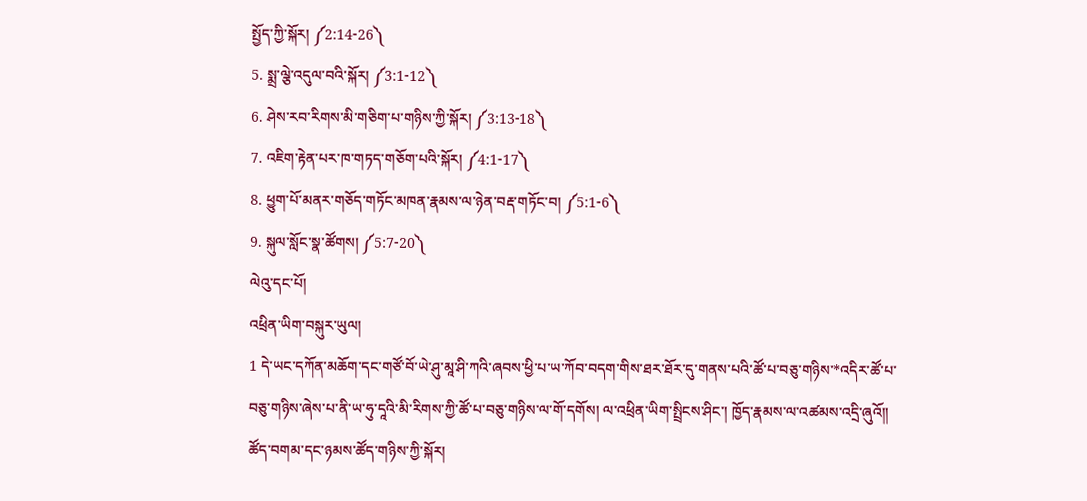སྤྱོད་ཀྱི་སྐོར། ༼2:14-26༽
5. སྨྲ་ལྕེ་འདུལ་བའི་སྐོར། ༼3:1-12༽
6. ཤེས་རབ་རིགས་མི་གཅིག་པ་གཉིས་ཀྱི་སྐོར། ༼3:13-18༽
7. འཇིག་རྟེན་པར་ཁ་གཏད་གཅོག་པའི་སྐོར། ༼4:1-17༽
8. ཕྱུག་པོ་མནར་གཅོད་གཏོང་མཁན་རྣམས་ལ་ཉེན་བརྡ་གཏོང་བ། ༼5:1-6༽
9. སྐུལ་སློང་སྣ་ཚོགས། ༼5:7-20༽
ལེའུ་དང་པོ།
འཕྲིན་ཡིག་བསྐུར་ཡུལ།
1 དེ་ཡང་དཀོན་མཆོག་དང་གཙོ་བོ་ཡེ་ཤུ་མཱ་ཤི་ཀའི་ཞབས་ཕྱི་པ་ཡ་ཀོབ་བདག་གིས་ཐར་ཐོར་དུ་གནས་པའི་ཚོ་པ་བཅུ་གཉིས་*འདིར་ཚོ་པ་བཅུ་གཉིས་ཞེས་པ་ནི་ཡ་ཧུ་དཱའི་མི་རིགས་ཀྱི་ཚོ་པ་བཅུ་གཉིས་ལ་གོ་དགོས། ལ་འཕྲིན་ཡིག་སྤྲིངས་ཤིང་། ཁྱོད་རྣམས་ལ་འཚམས་འདྲི་ཞུའོ།།
ཚོད་བགམ་དང་ཉམས་ཚོད་གཉིས་ཀྱི་སྐོར།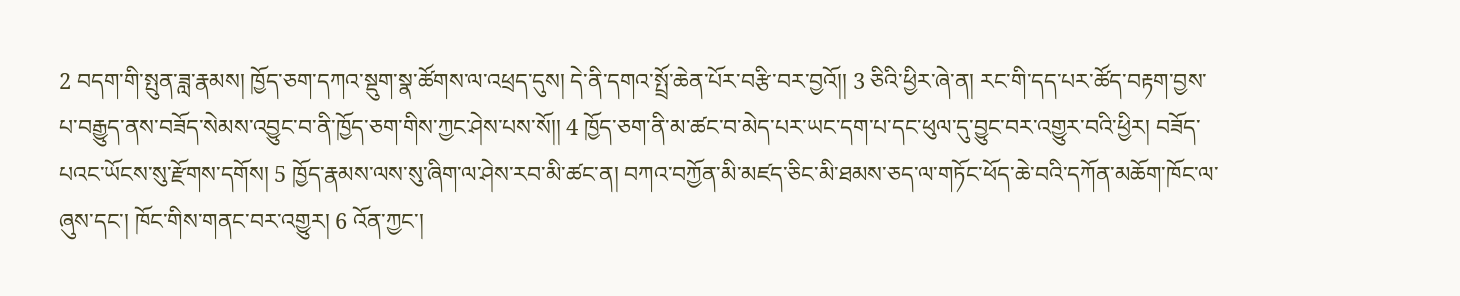2 བདག་གི་སྤུན་ཟླ་རྣམས། ཁྱོད་ཅག་དཀའ་སྡུག་སྣ་ཚོགས་ལ་འཕྲད་དུས། དེ་ནི་དགའ་སྤྲོ་ཆེན་པོར་བརྩི་བར་བྱའོ།། 3 ཅིའི་ཕྱིར་ཞེ་ན། རང་གི་དད་པར་ཚོད་བརྟག་བྱས་པ་བརྒྱུད་ནས་བཟོད་སེམས་འབྱུང་བ་ནི་ཁྱོད་ཅག་གིས་ཀྱང་ཤེས་པས་སོ།། 4 ཁྱོད་ཅག་ནི་མ་ཚང་བ་མེད་པར་ཡང་དག་པ་དང་ཕུལ་དུ་བྱུང་བར་འགྱུར་བའི་ཕྱིར། བཟོད་པའང་ཡོངས་སུ་རྫོགས་དགོས། 5 ཁྱོད་རྣམས་ལས་སུ་ཞིག་ལ་ཤེས་རབ་མི་ཚང་ན། བཀའ་བཀྱོན་མི་མཛད་ཅིང་མི་ཐམས་ཅད་ལ་གཏོང་ཕོད་ཆེ་བའི་དཀོན་མཆོག་ཁོང་ལ་ཞུས་དང་། ཁོང་གིས་གནང་བར་འགྱུར། 6 འོན་ཀྱང་།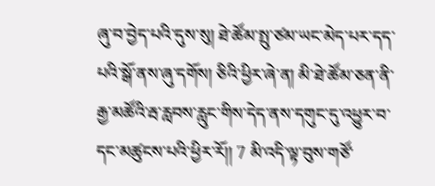ཞུ་བ་བྱེད་པའི་དུས་སུ། ཐེ་ཚོམ་སྤུ་ཙམ་ཡང་མེད་པར་དད་པའི་སྒོ་ནས་ཞུ་དགོས། ཅིའི་ཕྱིར་ཞེ་ན། མི་ཐེ་ཚོམ་ཅན་ནི་རྒྱ་མཚོའི་རྦ་རླབས་རླུང་གིས་དེད་ནས་དགུང་དུ་འཕྱུར་བ་དང་མཚུངས་པའི་ཕྱིར་རོ།། 7 མི་འདི་ལྟ་བུས་གཙོ་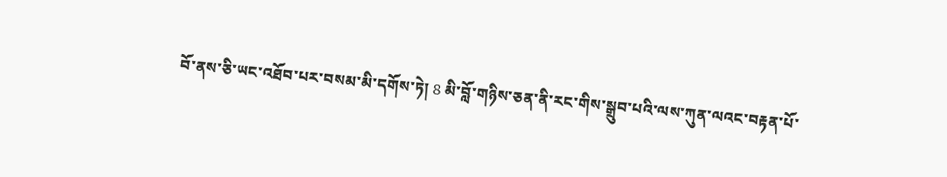བོ་ནས་ཅི་ཡང་འཐོབ་པར་བསམ་མི་དགོས་ཏེ། 8 མི་བློ་གཉིས་ཅན་ནི་རང་གིས་སྒྲུབ་པའི་ལས་ཀུན་ལའང་བརྟན་པོ་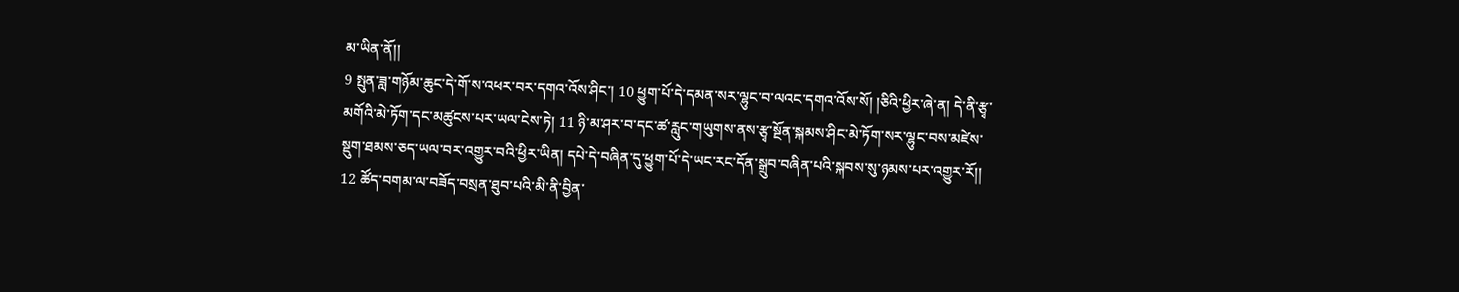མ་ཡིན་ནོ།།
9 སྤུན་ཟླ་གཉོམ་ཆུང་དེ་གོ་ས་འཕར་བར་དགའ་འོས་ཤིང་། 10 ཕྱུག་པོ་དེ་དམན་སར་ལྷུང་བ་ལའང་དགའ་འོས་སོ། །ཅིའི་ཕྱིར་ཞེ་ན། དེ་ནི་རྩྭ་མགོའི་མེ་ཏོག་དང་མཚུངས་པར་ཡལ་ངེས་ཏེ། 11 ཉི་མ་ཤར་བ་དང་ཚ་རླུང་གཡུགས་ནས་རྩྭ་སྔོན་སྐམས་ཤིང་མེ་ཏོག་སར་ལྷུང་བས་མཛེས་སྡུག་ཐམས་ཅད་ཡལ་བར་འགྱུར་བའི་ཕྱིར་ཡིན། དཔེ་དེ་བཞིན་དུ་ཕྱུག་པོ་དེ་ཡང་རང་དོན་སྒྲུབ་བཞིན་པའི་སྐབས་སུ་ཉམས་པར་འགྱུར་རོ།།
12 ཚོད་བགམ་ལ་བཟོད་བསྲན་ཐུབ་པའི་མི་ནི་བྱིན་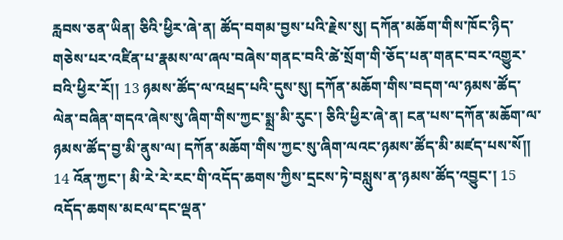རླབས་ཅན་ཡིན། ཅིའི་ཕྱིར་ཞེ་ན། ཚོད་བགམ་བྱས་པའི་རྗེས་སུ། དཀོན་མཆོག་གིས་ཁོང་ཉིད་གཅེས་པར་འཛིན་པ་རྣམས་ལ་ཞལ་བཞེས་གནང་བའི་ཚེ་སྲོག་གི་ཅོད་པན་གནང་བར་འགྱུར་བའི་ཕྱིར་རོ།། 13 ཉམས་ཚོད་ལ་འཕྲད་པའི་དུས་སུ། དཀོན་མཆོག་གིས་བདག་ལ་ཉམས་ཚོད་ལེན་བཞིན་གདའ་ཞེས་སུ་ཞིག་གིས་ཀྱང་སྨྲ་མི་རུང་། ཅིའི་ཕྱིར་ཞེ་ན། ངན་པས་དཀོན་མཆོག་ལ་ཉམས་ཚོད་བྱ་མི་ནུས་ལ། དཀོན་མཆོག་གིས་ཀྱང་སུ་ཞིག་ལའང་ཉམས་ཚོད་མི་མཛད་པས་སོ།། 14 འོན་ཀྱང་། མི་རེ་རེ་རང་གི་འདོད་ཆགས་ཀྱིས་དྲངས་ཏེ་བསླུས་ན་ཉམས་ཚོད་འབྱུང་། 15 འདོད་ཆགས་མངལ་དང་ལྡན་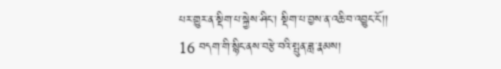པར་གྱུར་ན་སྡིག་པ་སྐྱེས་ཤིང་། སྡིག་པ་བྱས་ན་འཆི་བ་འབྱུང་ངོ་།།
16 བདག་གི་སྙིང་ནས་བརྩེ་བའི་སྤུན་ཟླ་རྣམས།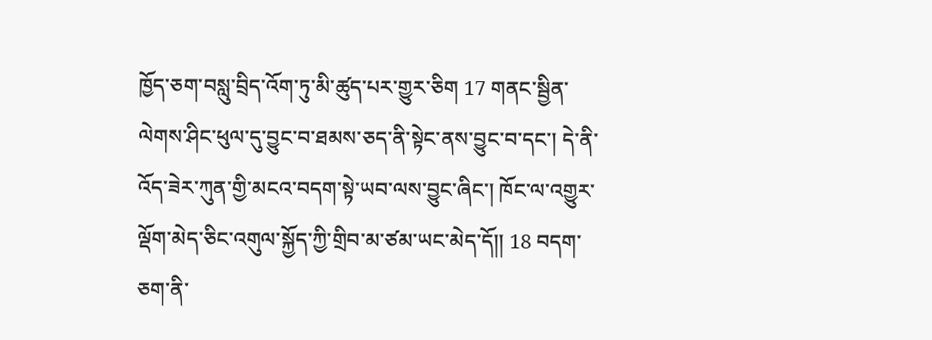ཁྱོད་ཅག་བསླུ་བྲིད་འོག་ཏུ་མི་ཚུད་པར་གྱུར་ཅིག 17 གནང་སྦྱིན་ལེགས་ཤིང་ཕུལ་དུ་བྱུང་བ་ཐམས་ཅད་ནི་སྟེང་ནས་བྱུང་བ་དང་། དེ་ནི་འོད་ཟེར་ཀུན་གྱི་མངའ་བདག་སྟེ་ཡབ་ལས་བྱུང་ཞིང་། ཁོང་ལ་འགྱུར་ལྡོག་མེད་ཅིང་འགུལ་སྐྱོད་ཀྱི་གྲིབ་མ་ཙམ་ཡང་མེད་དོ།། 18 བདག་ཅག་ནི་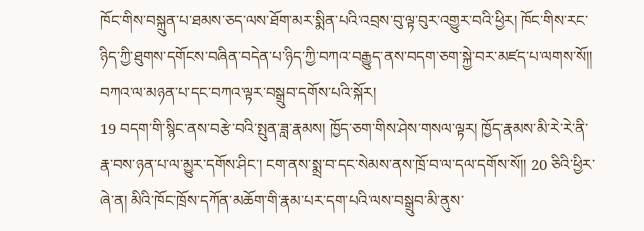ཁོང་གིས་བསྐྲུན་པ་ཐམས་ཅད་ལས་ཐོག་མར་སྨིན་པའི་འབྲས་བུ་ལྟ་བུར་འགྱུར་བའི་ཕྱིར། ཁོང་གིས་རང་ཉིད་ཀྱི་ཐུགས་དགོངས་བཞིན་བདེན་པ་ཉིད་ཀྱི་བཀའ་བརྒྱུད་ནས་བདག་ཅག་སྐྱེ་བར་མཛད་པ་ལགས་སོ།།
བཀའ་ལ་མཉན་པ་དང་བཀའ་ལྟར་བསྒྲུབ་དགོས་པའི་སྐོར།
19 བདག་གི་སྙིང་ནས་བརྩེ་བའི་སྤུན་ཟླ་རྣམས། ཁྱོད་ཅག་གིས་ཤེས་གསལ་ལྟར། ཁྱོད་རྣམས་མི་རེ་རེ་ནི་རྣ་བས་ཉན་པ་ལ་མྱུར་དགོས་ཤིང་། ངག་ནས་སྨྲ་བ་དང་སེམས་ནས་ཁྲོ་བ་ལ་དལ་དགོས་སོ།། 20 ཅིའི་ཕྱིར་ཞེ་ན། མིའི་ཁོང་ཁྲོས་དཀོན་མཆོག་གི་རྣམ་པར་དག་པའི་ལས་བསྒྲུབ་མི་ནུས་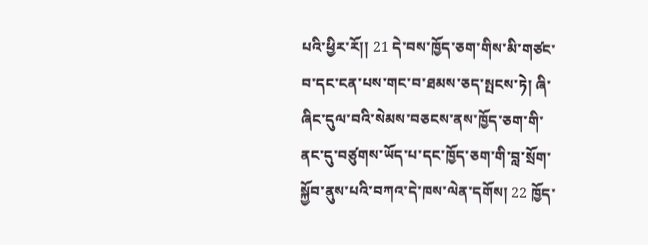པའི་ཕྱིར་རོ།། 21 དེ་བས་ཁྱོད་ཅག་གིས་མི་གཙང་བ་དང་ངན་པས་གང་བ་ཐམས་ཅད་སྤངས་ཏེ། ཞི་ཞིང་དུལ་བའི་སེམས་བཅངས་ནས་ཁྱོད་ཅག་གི་ནང་དུ་བཙུགས་ཡོད་པ་དང་ཁྱོད་ཅག་གི་བླ་སྲོག་སྐྱོབ་ནུས་པའི་བཀའ་དེ་ཁས་ལེན་དགོས། 22 ཁྱོད་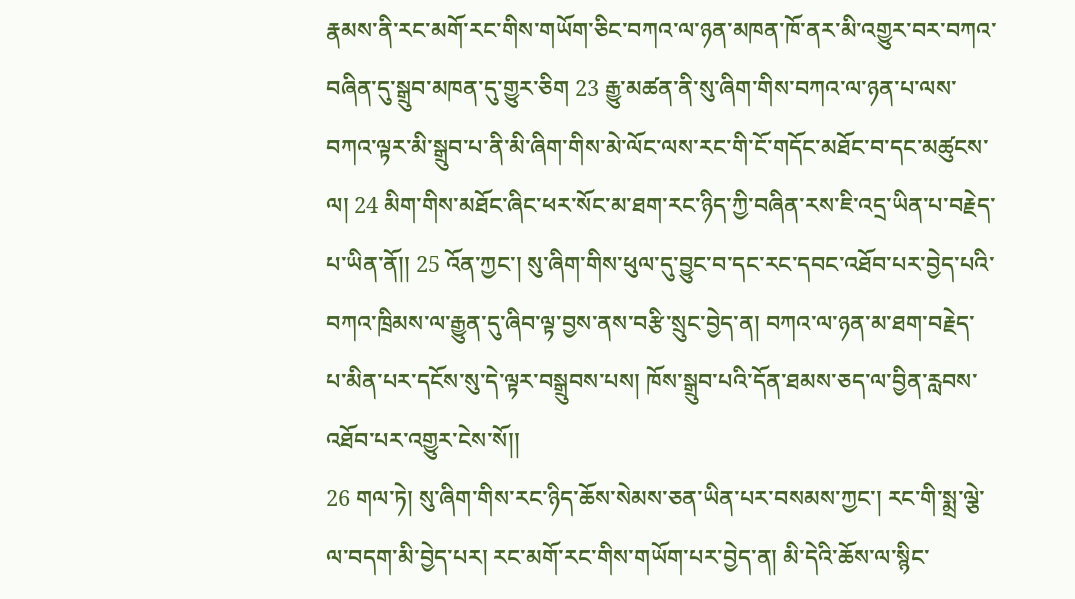རྣམས་ནི་རང་མགོ་རང་གིས་གཡོག་ཅིང་བཀའ་ལ་ཉན་མཁན་ཁོ་ནར་མི་འགྱུར་བར་བཀའ་བཞིན་དུ་སྒྲུབ་མཁན་དུ་གྱུར་ཅིག 23 རྒྱུ་མཚན་ནི་སུ་ཞིག་གིས་བཀའ་ལ་ཉན་པ་ལས་བཀའ་ལྟར་མི་སྒྲུབ་པ་ནི་མི་ཞིག་གིས་མེ་ལོང་ལས་རང་གི་ངོ་གདོང་མཐོང་བ་དང་མཚུངས་ལ། 24 མིག་གིས་མཐོང་ཞིང་ཕར་སོང་མ་ཐག་རང་ཉིད་ཀྱི་བཞིན་རས་ཇི་འདྲ་ཡིན་པ་བརྗེད་པ་ཡིན་ནོ།། 25 འོན་ཀྱང་། སུ་ཞིག་གིས་ཕུལ་དུ་བྱུང་བ་དང་རང་དབང་འཐོབ་པར་བྱེད་པའི་བཀའ་ཁྲིམས་ལ་རྒྱུན་དུ་ཞིབ་ལྟ་བྱས་ནས་བརྩི་སྲུང་བྱེད་ན། བཀའ་ལ་ཉན་མ་ཐག་བརྗེད་པ་མིན་པར་དངོས་སུ་དེ་ལྟར་བསྒྲུབས་པས། ཁོས་སྒྲུབ་པའི་དོན་ཐམས་ཅད་ལ་བྱིན་རླབས་འཐོབ་པར་འགྱུར་ངེས་སོ།།
26 གལ་ཏེ། སུ་ཞིག་གིས་རང་ཉིད་ཆོས་སེམས་ཅན་ཡིན་པར་བསམས་ཀྱང་། རང་གི་སྨྲ་ལྕེ་ལ་བདག་མི་བྱེད་པར། རང་མགོ་རང་གིས་གཡོག་པར་བྱེད་ན། མི་དེའི་ཆོས་ལ་སྙིང་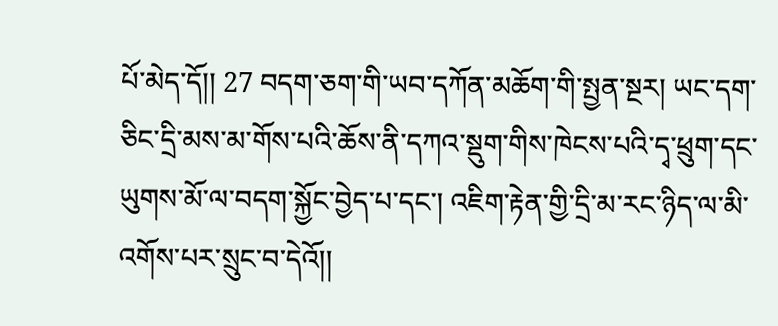པོ་མེད་དོ།། 27 བདག་ཅག་གི་ཡབ་དཀོན་མཆོག་གི་སྤྱན་སྔར། ཡང་དག་ཅིང་དྲི་མས་མ་གོས་པའི་ཆོས་ནི་དཀའ་སྡུག་གིས་ཁེངས་པའི་དྭ་ཕྲུག་དང་ཡུགས་མོ་ལ་བདག་སྐྱོང་བྱེད་པ་དང་། འཇིག་རྟེན་གྱི་དྲི་མ་རང་ཉིད་ལ་མི་འགོས་པར་སྲུང་བ་དེའོ།།